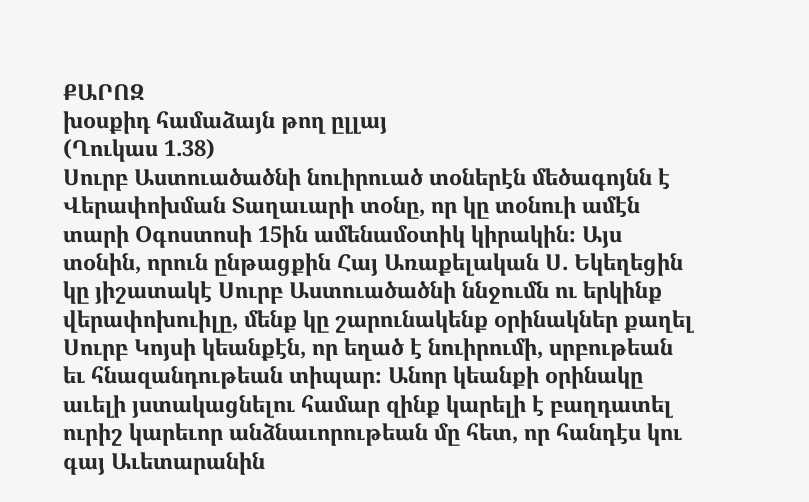ՔԱՐՈԶ
խօսքիդ համաձայն թող ըլլայ
(Ղուկաս 1.38)
Սուրբ Աստուածածնի նուիրուած տօներէն մեծագոյնն է Վերափոխման Տաղաւարի տօնը, որ կը տօնուի ամէն տարի Օգոստոսի 15ին ամենամօտիկ կիրակին։ Այս տօնին, որուն ընթացքին Հայ Առաքելական Ս. Եկեղեցին կը յիշատակէ Սուրբ Աստուածածնի ննջումն ու երկինք վերափոխուիլը, մենք կը շարունակենք օրինակներ քաղել Սուրբ Կոյսի կեանքէն, որ եղած է նուիրումի, սրբութեան եւ հնազանդութեան տիպար։ Անոր կեանքի օրինակը աւելի յստակացնելու համար զինք կարելի է բաղդատել ուրիշ կարեւոր անձնաւորութեան մը հետ, որ հանդէս կու գայ Աւետարանին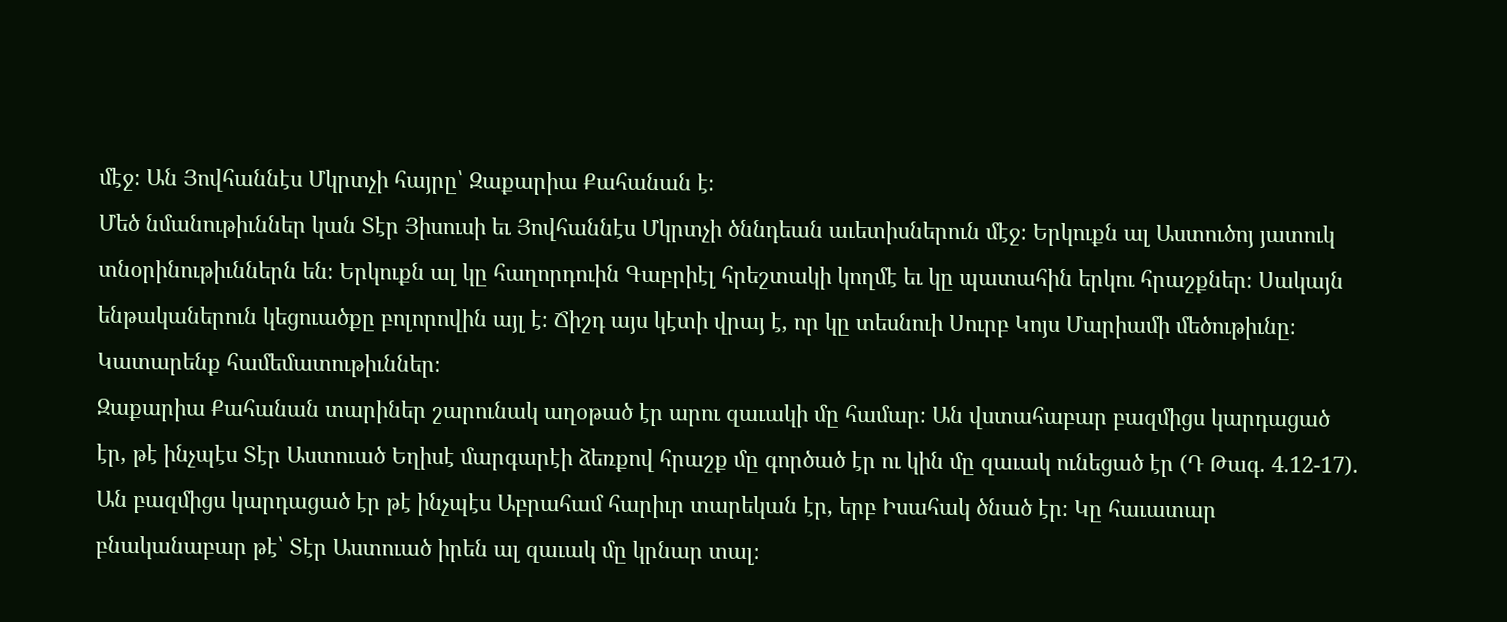մէջ։ Ան Յովհաննէս Մկրտչի հայրը՝ Զաքարիա Քահանան է։
Մեծ նմանութիւններ կան Տէր Յիսուսի եւ Յովհաննէս Մկրտչի ծննդեան աւետիսներուն մէջ։ Երկուքն ալ Աստուծոյ յատուկ տնօրինութիւններն են։ Երկուքն ալ կը հաղորդուին Գաբրիէլ հրեշտակի կողմէ եւ կը պատահին երկու հրաշքներ։ Սակայն ենթականերուն կեցուածքը բոլորովին այլ է։ Ճիշդ այս կէտի վրայ է, որ կը տեսնուի Սուրբ Կոյս Մարիամի մեծութիւնը։ Կատարենք համեմատութիւններ։
Զաքարիա Քահանան տարիներ շարունակ աղօթած էր արու զաւակի մը համար։ Ան վստահաբար բազմիցս կարդացած էր, թէ ինչպէս Տէր Աստուած Եղիսէ մարգարէի ձեռքով հրաշք մը գործած էր ու կին մը զաւակ ունեցած էր (Դ Թագ. 4.12-17). Ան բազմիցս կարդացած էր թէ ինչպէս Աբրահամ հարիւր տարեկան էր, երբ Իսահակ ծնած էր։ Կը հաւատար բնականաբար թէ՝ Տէր Աստուած իրեն ալ զաւակ մը կրնար տալ։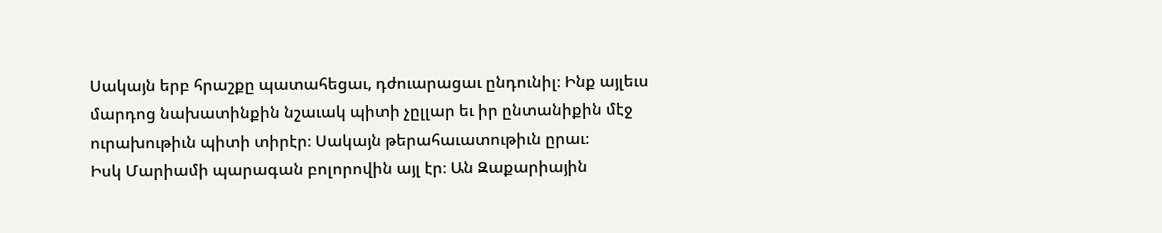Սակայն երբ հրաշքը պատահեցաւ, դժուարացաւ ընդունիլ։ Ինք այլեւս մարդոց նախատինքին նշաւակ պիտի չըլլար եւ իր ընտանիքին մէջ ուրախութիւն պիտի տիրէր։ Սակայն թերահաւատութիւն ըրաւ։
Իսկ Մարիամի պարագան բոլորովին այլ էր։ Ան Զաքարիային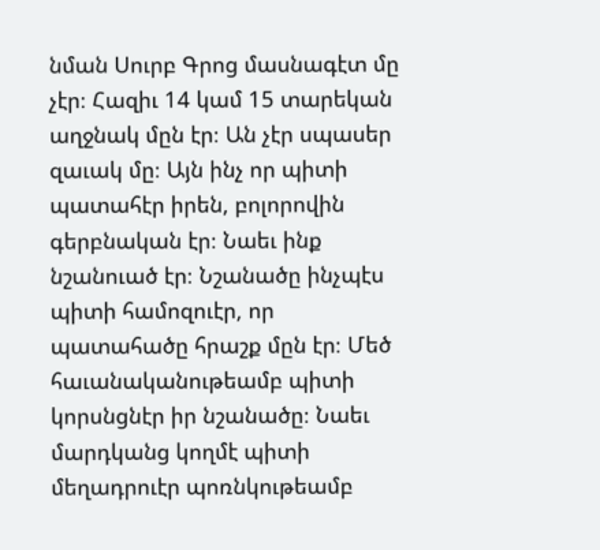նման Սուրբ Գրոց մասնագէտ մը չէր։ Հազիւ 14 կամ 15 տարեկան աղջնակ մըն էր։ Ան չէր սպասեր զաւակ մը։ Այն ինչ որ պիտի պատահէր իրեն, բոլորովին գերբնական էր։ Նաեւ ինք նշանուած էր։ Նշանածը ինչպէս պիտի համոզուէր, որ պատահածը հրաշք մըն էր։ Մեծ հաւանականութեամբ պիտի կորսնցնէր իր նշանածը։ Նաեւ մարդկանց կողմէ պիտի մեղադրուէր պոռնկութեամբ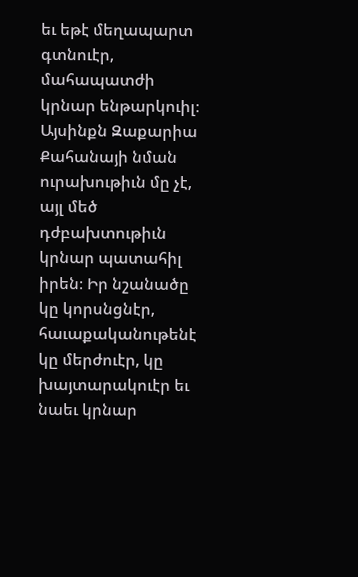եւ եթէ մեղապարտ գտնուէր, մահապատժի կրնար ենթարկուիլ։ Այսինքն Զաքարիա Քահանայի նման ուրախութիւն մը չէ, այլ մեծ դժբախտութիւն կրնար պատահիլ իրեն։ Իր նշանածը կը կորսնցնէր, հաւաքականութենէ կը մերժուէր, կը խայտարակուէր եւ նաեւ կրնար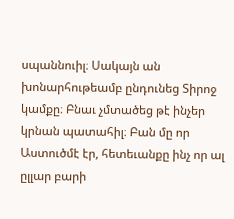սպաննուիլ։ Սակայն ան խոնարհութեամբ ընդունեց Տիրոջ կամքը։ Բնաւ չմտածեց թէ ինչեր կրնան պատահիլ։ Բան մը որ Աստուծմէ էր, հետեւանքը ինչ որ ալ ըլլար բարի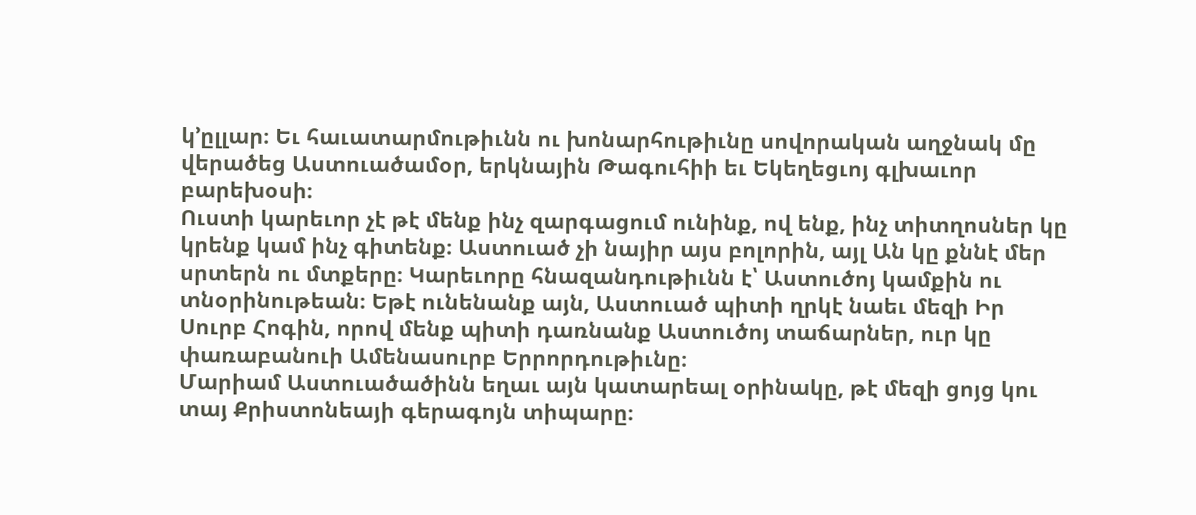կ՚ըլլար։ Եւ հաւատարմութիւնն ու խոնարհութիւնը սովորական աղջնակ մը վերածեց Աստուածամօր, երկնային Թագուհիի եւ Եկեղեցւոյ գլխաւոր բարեխօսի։
Ուստի կարեւոր չէ թէ մենք ինչ զարգացում ունինք, ով ենք, ինչ տիտղոսներ կը կրենք կամ ինչ գիտենք։ Աստուած չի նայիր այս բոլորին, այլ Ան կը քննէ մեր սրտերն ու մտքերը։ Կարեւորը հնազանդութիւնն է՝ Աստուծոյ կամքին ու տնօրինութեան։ Եթէ ունենանք այն, Աստուած պիտի ղրկէ նաեւ մեզի Իր Սուրբ Հոգին, որով մենք պիտի դառնանք Աստուծոյ տաճարներ, ուր կը փառաբանուի Ամենասուրբ Երրորդութիւնը։
Մարիամ Աստուածածինն եղաւ այն կատարեալ օրինակը, թէ մեզի ցոյց կու տայ Քրիստոնեայի գերագոյն տիպարը։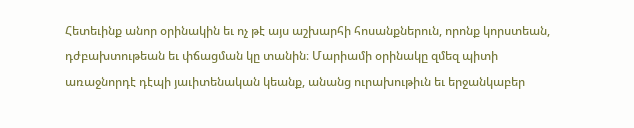Հետեւինք անոր օրինակին եւ ոչ թէ այս աշխարհի հոսանքներուն, որոնք կորստեան, դժբախտութեան եւ փճացման կը տանին։ Մարիամի օրինակը զմեզ պիտի առաջնորդէ դէպի յաւիտենական կեանք, անանց ուրախութիւն եւ երջանկաբեր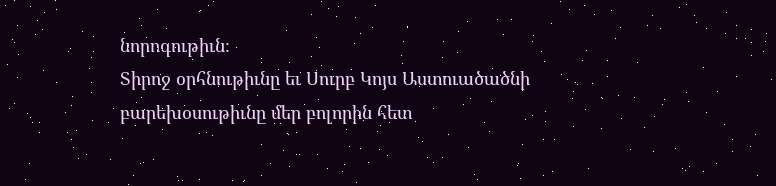նորոգութիւն։
Տիրոջ օրհնութիւնը եւ Սուրբ Կոյս Աստուածածնի բարեխօսութիւնը մեր բոլորին հետ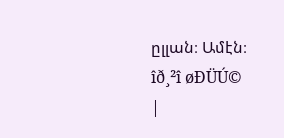ըլլան։ Ամէն։
îð¸²î øÐÜÚ©
|